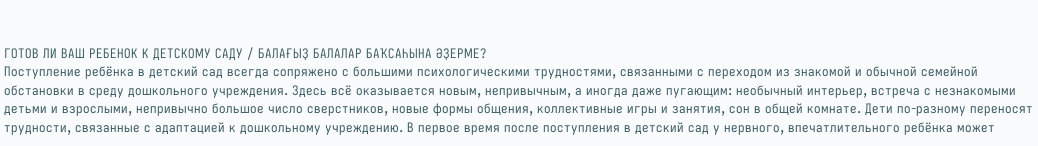ГОТОВ ЛИ ВАШ РЕБЕНОК К ДЕТСКОМУ САДУ / БАЛАҒЫҘ БАЛАЛАР БАҠСАҺЫНА ӘҘЕРМЕ?
Поступление ребёнка в детский сад всегда сопряжено с большими психологическими трудностями, связанными с переходом из знакомой и обычной семейной обстановки в среду дошкольного учреждения. Здесь всё оказывается новым, непривычным, а иногда даже пугающим: необычный интерьер, встреча с незнакомыми детьми и взрослыми, непривычно большое число сверстников, новые формы общения, коллективные игры и занятия, сон в общей комнате. Дети по-разному переносят трудности, связанные с адаптацией к дошкольному учреждению. В первое время после поступления в детский сад у нервного, впечатлительного ребёнка может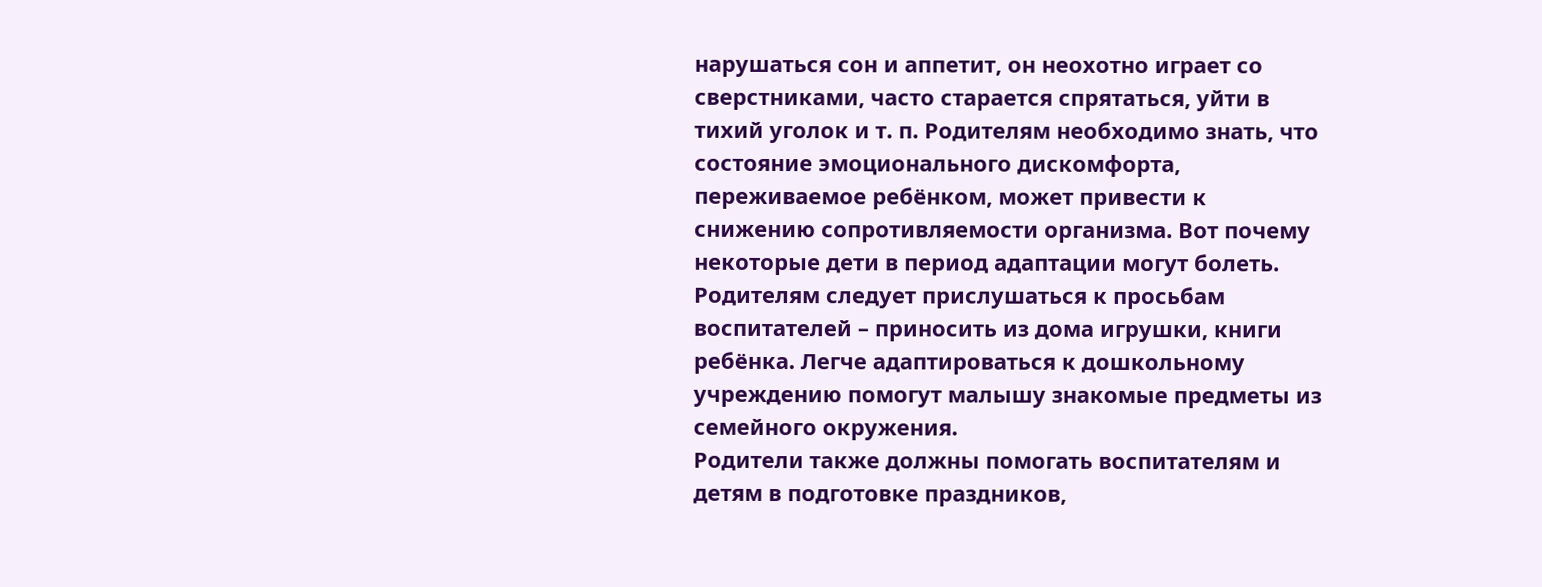нарушаться сон и аппетит, он неохотно играет со сверстниками, часто старается спрятаться, уйти в тихий уголок и т. п. Родителям необходимо знать, что состояние эмоционального дискомфорта, переживаемое ребёнком, может привести к снижению сопротивляемости организма. Вот почему некоторые дети в период адаптации могут болеть.
Родителям следует прислушаться к просьбам воспитателей – приносить из дома игрушки, книги ребёнка. Легче адаптироваться к дошкольному учреждению помогут малышу знакомые предметы из семейного окружения.
Родители также должны помогать воспитателям и детям в подготовке праздников,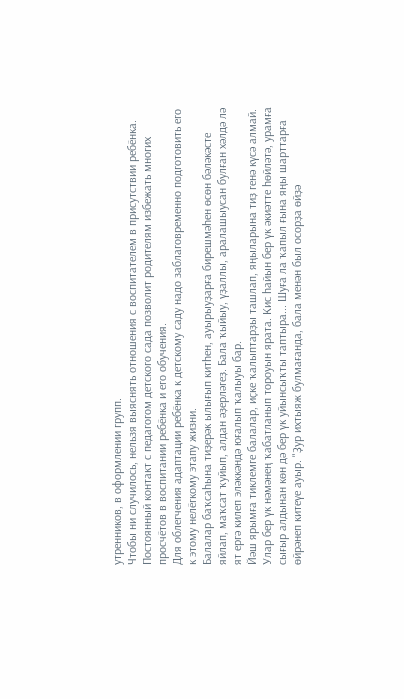утренников, в оформлении групп.
Чтобы ни случилось, нельзя выяснять отношения с воспитателем в присутствии ребёнка. Постоянный контакт с педагогом детского сада позволит родителям избежать многих просчётов в воспитании ребёнка и его обучения.
Для облегчения адаптации ребёнка к детскому саду надо заблаговременно подготовить его к этому нелёгкому этапу жизни.
Балалар баҡсаһына тиҙерәк ылығып китһен, ауырыуҙарға бирешмәһен өсөн бәләкәсте яйлап, маҡсат ҡуйып, алдан әҙерләгеҙ. Бала ҡыйыу, үҙаллы, аралашыусан булған хәлдә лә ят ергә килеп эләккәндә юғалып ҡалыуы бар.
Йәш ярымға тиклемге балалар, иҫке ҡалыптарҙы ташлап, яңыларына тиҙ генә күсә алмай. Улар бер үк нәмәнең ҡабатланып тороуын ярата. Кис һайын бер үк әкиәтте һөйләтә, урамға сығыр алдынан көн дә бер үк уйынсыҡты таптыра... Шуға ла ҡапыл ғына яңы шарттарға өйрәнеп китеүе ауыр. "Ҙур ихтыяж булмағанда, бала менән был осорҙа өйҙә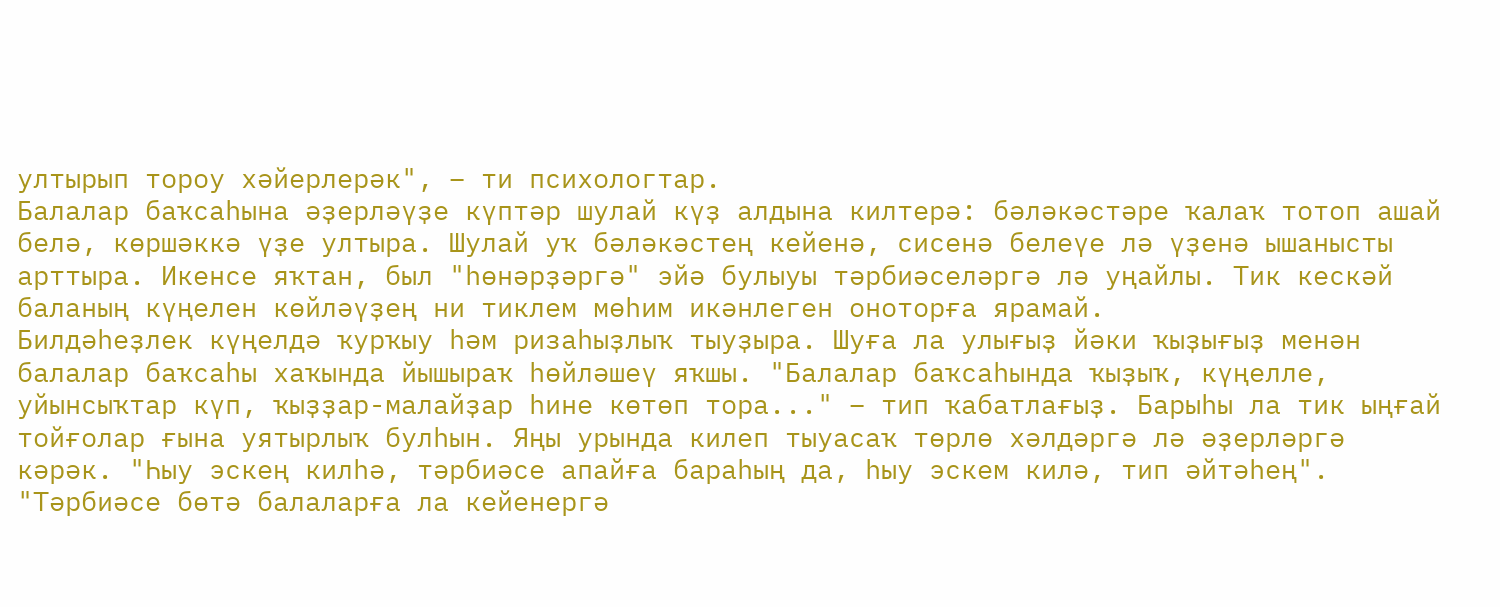ултырып тороу хәйерлерәк", – ти психологтар.
Балалар баҡсаһына әҙерләүҙе күптәр шулай күҙ алдына килтерә: бәләкәстәре ҡалаҡ тотоп ашай белә, көршәккә үҙе ултыра. Шулай уҡ бәләкәстең кейенә, сисенә белеүе лә үҙенә ышанысты арттыра. Икенсе яҡтан, был "һөнәрҙәргә" эйә булыуы тәрбиәселәргә лә уңайлы. Тик кескәй баланың күңелен көйләүҙең ни тиклем мөһим икәнлеген оноторға ярамай.
Билдәһеҙлек күңелдә ҡурҡыу һәм ризаһыҙлыҡ тыуҙыра. Шуға ла улығыҙ йәки ҡыҙығыҙ менән балалар баҡсаһы хаҡында йышыраҡ һөйләшеү яҡшы. "Балалар баҡсаһында ҡыҙыҡ, күңелле, уйынсыҡтар күп, ҡыҙҙар-малайҙар һине көтөп тора..." – тип ҡабатлағыҙ. Барыһы ла тик ыңғай тойғолар ғына уятырлыҡ булһын. Яңы урында килеп тыуасаҡ төрлө хәлдәргә лә әҙерләргә кәрәк. "Һыу эскең килһә, тәрбиәсе апайға бараһың да, һыу эскем килә, тип әйтәһең". "Тәрбиәсе бөтә балаларға ла кейенергә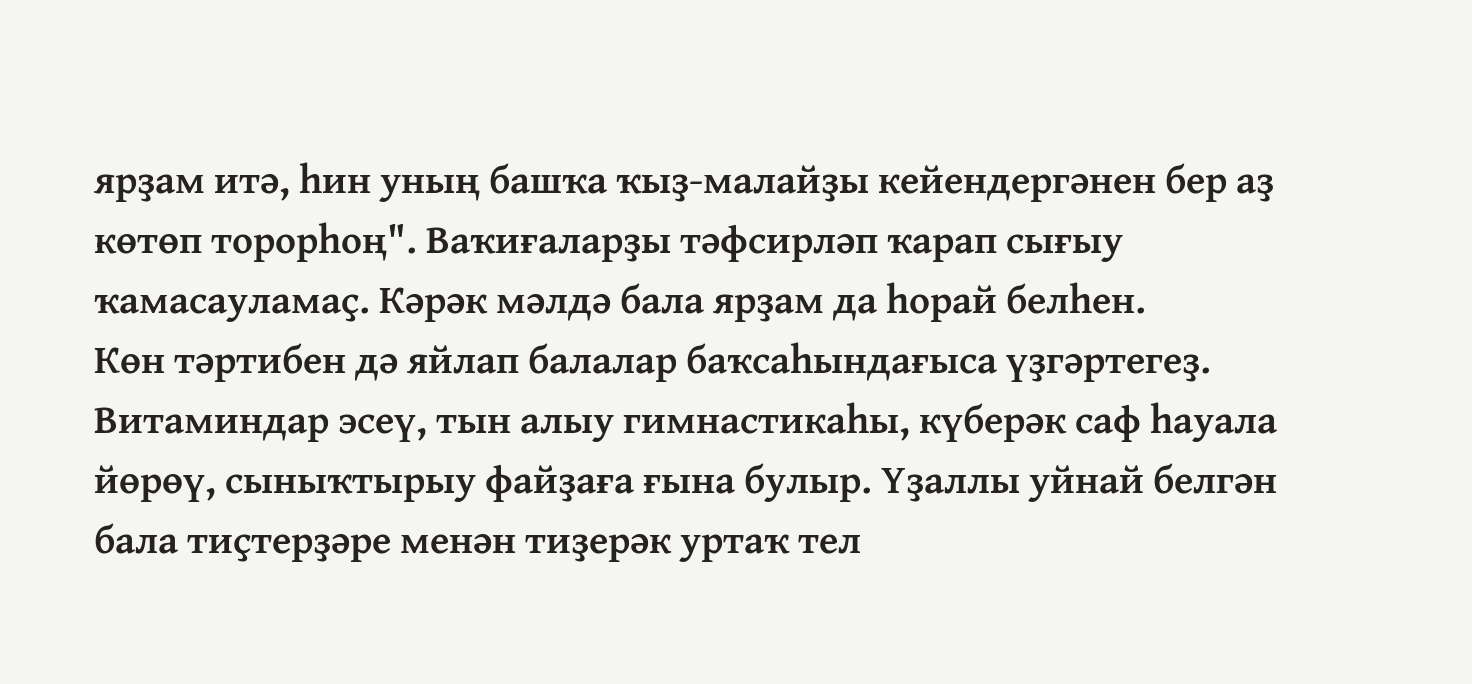ярҙам итә, һин уның башҡа ҡыҙ-малайҙы кейендергәнен бер аҙ көтөп торорһоң". Ваҡиғаларҙы тәфсирләп ҡарап сығыу ҡамасауламаҫ. Кәрәк мәлдә бала ярҙам да һорай белһен.
Көн тәртибен дә яйлап балалар баҡсаһындағыса үҙгәртегеҙ. Витаминдар эсеү, тын алыу гимнастикаһы, күберәк саф һауала йөрөү, сыныҡтырыу файҙаға ғына булыр. Үҙаллы уйнай белгән бала тиҫтерҙәре менән тиҙерәк уртаҡ тел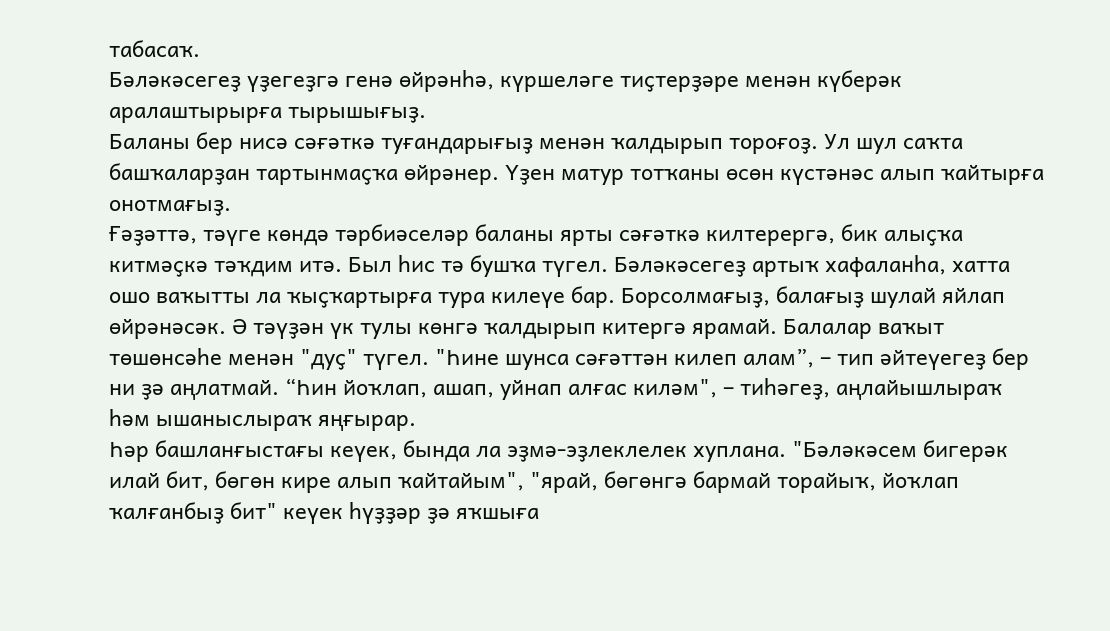табасаҡ.
Бәләкәсегеҙ үҙегеҙгә генә өйрәнһә, күршеләге тиҫтерҙәре менән күберәк аралаштырырға тырышығыҙ.
Баланы бер нисә сәғәткә туғандарығыҙ менән ҡалдырып тороғоҙ. Ул шул саҡта башҡаларҙан тартынмаҫҡа өйрәнер. Үҙен матур тотҡаны өсөн күстәнәс алып ҡайтырға онотмағыҙ.
Ғәҙәттә, тәүге көндә тәрбиәселәр баланы ярты сәғәткә килтерергә, бик алыҫҡа китмәҫкә тәҡдим итә. Был һис тә бушҡа түгел. Бәләкәсегеҙ артыҡ хафаланһа, хатта ошо ваҡытты ла ҡыҫҡартырға тура килеүе бар. Борсолмағыҙ, балағыҙ шулай яйлап өйрәнәсәк. Ә тәүҙән үк тулы көнгә ҡалдырып китергә ярамай. Балалар ваҡыт төшөнсәһе менән "дуҫ" түгел. "Һине шунса сәғәттән килеп алам”, – тип әйтеүегеҙ бер ни ҙә аңлатмай. “Һин йоҡлап, ашап, уйнап алғас киләм", – тиһәгеҙ, аңлайышлыраҡ һәм ышаныслыраҡ яңғырар.
Һәр башланғыстағы кеүек, бында ла эҙмә-эҙлеклелек хуплана. "Бәләкәсем бигерәк илай бит, бөгөн кире алып ҡайтайым", "ярай, бөгөнгә бармай торайыҡ, йоҡлап ҡалғанбыҙ бит" кеүек һүҙҙәр ҙә яҡшыға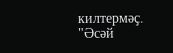килтермәҫ. "Әсәй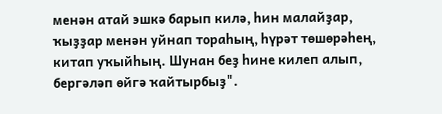менән атай эшкә барып килә, һин малайҙар, ҡыҙҙар менән уйнап тораһың, һүрәт төшөрәһең, китап уҡыйһың. Шунан беҙ һине килеп алып, бергәләп өйгә ҡайтырбыҙ".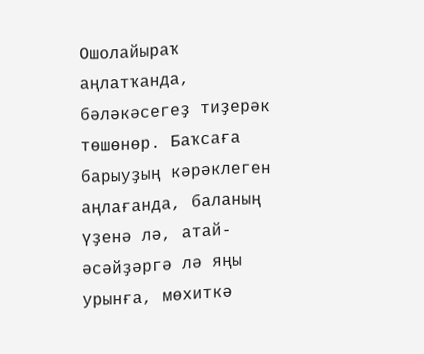Ошолайыраҡ аңлатҡанда, бәләкәсегеҙ тиҙерәк төшөнөр. Баҡсаға барыуҙың кәрәклеген аңлағанда, баланың үҙенә лә, атай-әсәйҙәргә лә яңы урынға, мөхиткә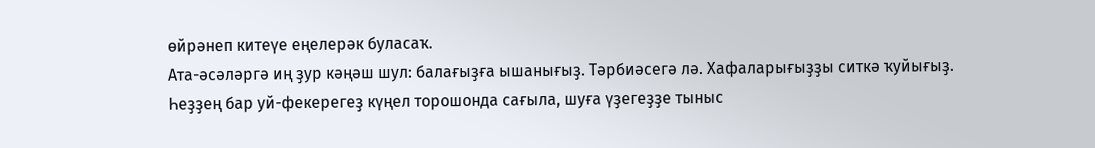өйрәнеп китеүе еңелерәк буласаҡ.
Ата-әсәләргә иң ҙур кәңәш шул: балағыҙға ышанығыҙ. Тәрбиәсегә лә. Хафаларығыҙҙы ситкә ҡуйығыҙ. Һеҙҙең бар уй-фекерегеҙ күңел торошонда сағыла, шуға үҙегеҙҙе тыныс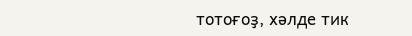тотоғоҙ, хәлде тик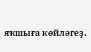яҡшыға көйләгеҙ.